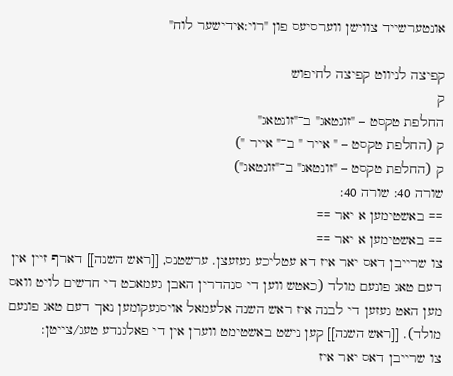אונטערשייד צווישן ווערסיעס פון "רוי:אידישער לוח"

קפיצה לניווט קפיצה לחיפוש
ק
החלפת טקסט – "זונטאג" ב־"זונטאג"
ק (החלפת טקסט – " אייר " ב־" אייר ")
ק (החלפת טקסט – "זונטאג" ב־"זונטאג")
שורה 40: שורה 40:
== באשטימען א יאר ==
== באשטימען א יאר ==
צו שרייבן דאס יאר איז דא עטליכע געזעצן. ערשטנס, [[ראש השנה]] דארף זיין אין דעם טאג פונעם מולד (כאטש ווען די סנהדרין האבן געמאכט די חדשים לויט וואס מען האט געזען די לבנה איז ראש השנה אלעמאל אויסגעקומען נאך דעם טאג פונעם מולד). [[ראש השנה]] קען נישט באשטימט ווערן אין די פאלגנדע טעג/צייטן:
צו שרייבן דאס יאר איז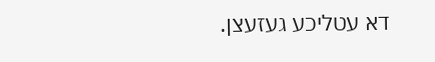דא עטליכע געזעצן.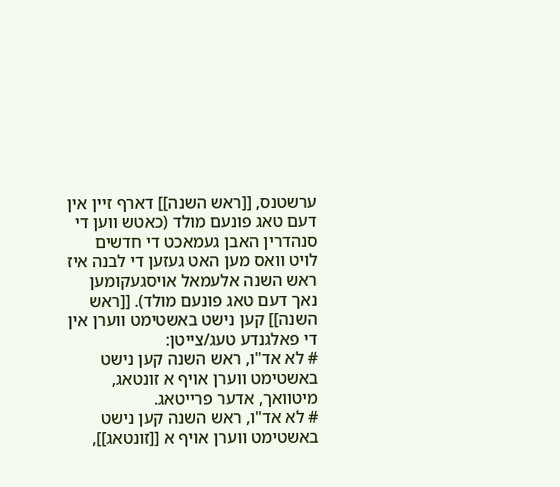ערשטנס, [[ראש השנה]] דארף זיין אין דעם טאג פונעם מולד (כאטש ווען די סנהדרין האבן געמאכט די חדשים לויט וואס מען האט געזען די לבנה איז ראש השנה אלעמאל אויסגעקומען נאך דעם טאג פונעם מולד). [[ראש השנה]] קען נישט באשטימט ווערן אין די פאלגנדע טעג/צייטן:
# לא אד"ו, ראש השנה קען נישט באשטימט ווערן אויף א זונטאג, מיטוואך, אדער פרייטאג.
# לא אד"ו, ראש השנה קען נישט באשטימט ווערן אויף א [[זונטאג]],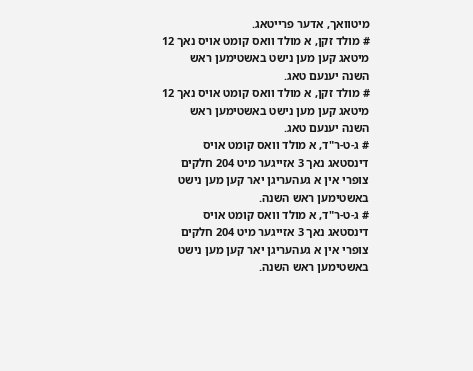מיטוואך, אדער פרייטאג.
# מולד זקן, א מולד וואס קומט אויס נאך 12 מיטאג קען מען נישט באשטימען ראש השנה יענעם טאג.
# מולד זקן, א מולד וואס קומט אויס נאך 12 מיטאג קען מען נישט באשטימען ראש השנה יענעם טאג.
# ג-ט-ר"ד, א מולד וואס קומט אויס דינסטאג נאך 3 אזייגער מיט 204 חלקים צופרי אין א געהעריגן יאר קען מען נישט באשטימען ראש השנה.
# ג-ט-ר"ד, א מולד וואס קומט אויס דינסטאג נאך 3 אזייגער מיט 204 חלקים צופרי אין א געהעריגן יאר קען מען נישט באשטימען ראש השנה.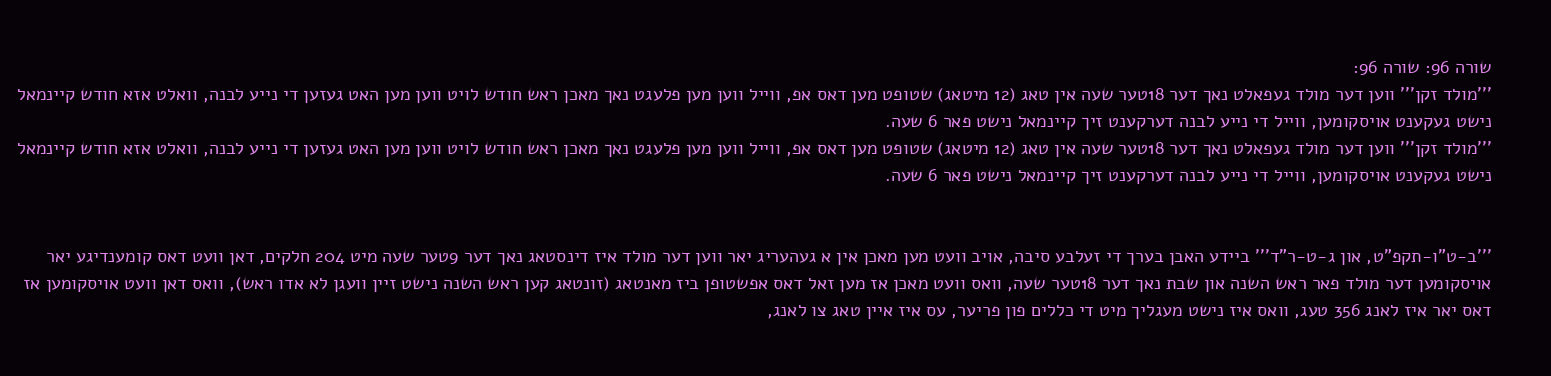שורה 96: שורה 96:
'''מולד זקן''' ווען דער מולד געפאלט נאך דער 18טער שעה אין טאג (12 מיטאג) שטופט מען דאס אפ, ווייל ווען מען פלעגט נאך מאכן ראש חודש לויט ווען מען האט געזען די נייע לבנה, וואלט אזא חודש קיינמאל נישט געקענט אויסקומען, ווייל די נייע לבנה דערקענט זיך קיינמאל נישט פאר 6 שעה.
'''מולד זקן''' ווען דער מולד געפאלט נאך דער 18טער שעה אין טאג (12 מיטאג) שטופט מען דאס אפ, ווייל ווען מען פלעגט נאך מאכן ראש חודש לויט ווען מען האט געזען די נייע לבנה, וואלט אזא חודש קיינמאל נישט געקענט אויסקומען, ווייל די נייע לבנה דערקענט זיך קיינמאל נישט פאר 6 שעה.


'''ב-ט"ו-תקפ"ט, און ג-ט-ר"ד''' ביידע האבן בערך די זעלבע סיבה, אויב וועט מען מאכן אין א געהעריג יאר ווען דער מולד איז דינסטאג נאך דער 9טער שעה מיט 204 חלקים, דאן וועט דאס קומענדיגע יאר אויסקומען דער מולד פאר ראש השנה און שבת נאך דער 18טער שעה, וואס וועט מאכן אז מען זאל דאס אפשטופן ביז מאנטאג (זונטאג קען ראש השנה נישט זיין וועגן לא אדו ראש), וואס דאן וועט אויסקומען אז דאס יאר איז לאנג 356 טעג, וואס איז נישט מעגליך מיט די כללים פון פריער, עס איז איין טאג צו לאנג,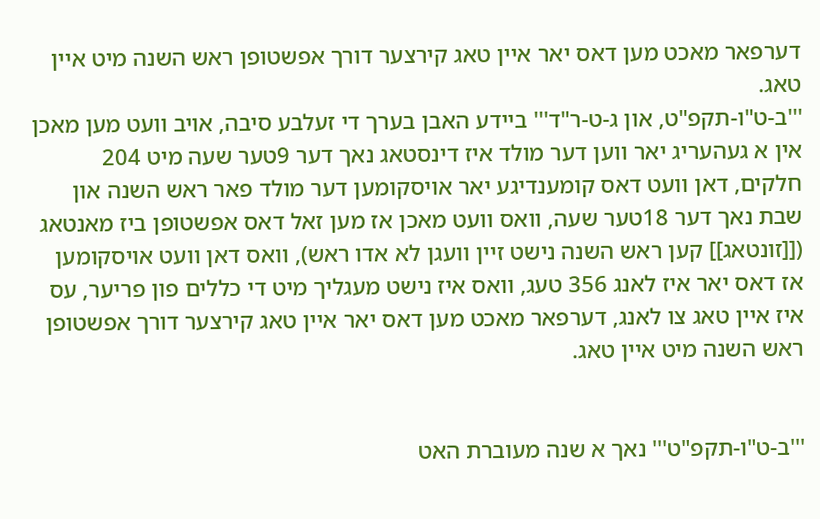דערפאר מאכט מען דאס יאר איין טאג קירצער דורך אפשטופן ראש השנה מיט איין טאג.
'''ב-ט"ו-תקפ"ט, און ג-ט-ר"ד''' ביידע האבן בערך די זעלבע סיבה, אויב וועט מען מאכן אין א געהעריג יאר ווען דער מולד איז דינסטאג נאך דער 9טער שעה מיט 204 חלקים, דאן וועט דאס קומענדיגע יאר אויסקומען דער מולד פאר ראש השנה און שבת נאך דער 18טער שעה, וואס וועט מאכן אז מען זאל דאס אפשטופן ביז מאנטאג ([[זונטאג]] קען ראש השנה נישט זיין וועגן לא אדו ראש), וואס דאן וועט אויסקומען אז דאס יאר איז לאנג 356 טעג, וואס איז נישט מעגליך מיט די כללים פון פריער, עס איז איין טאג צו לאנג, דערפאר מאכט מען דאס יאר איין טאג קירצער דורך אפשטופן ראש השנה מיט איין טאג.


'''ב-ט"ו-תקפ"ט''' נאך א שנה מעוברת האט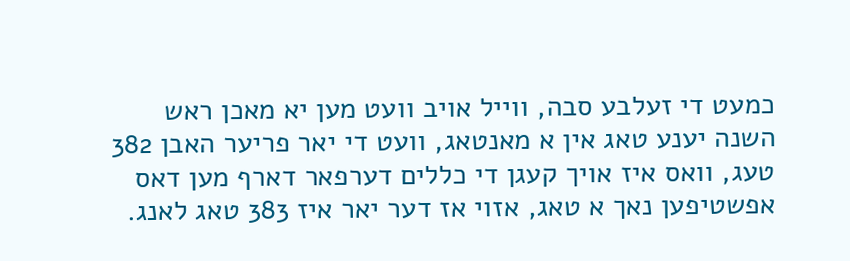כמעט די זעלבע סבה, ווייל אויב וועט מען יא מאכן ראש השנה יענע טאג אין א מאנטאג, וועט די יאר פריער האבן 382 טעג, וואס איז אויך קעגן די כללים דערפאר דארף מען דאס אפשטיפען נאך א טאג, אזוי אז דער יאר איז 383 טאג לאנג.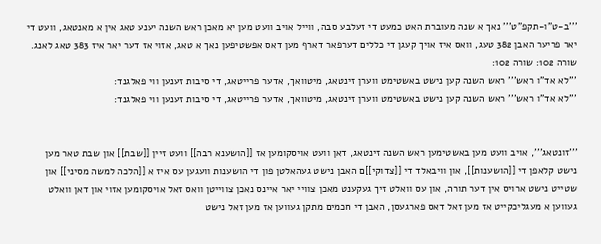'''ב-ט"ו-תקפ"ט''' נאך א שנה מעוברת האט כמעט די זעלבע סבה, ווייל אויב וועט מען יא מאכן ראש השנה יענע טאג אין א מאנטאג, וועט די יאר פריער האבן 382 טעג, וואס איז אויך קעגן די כללים דערפאר דארף מען דאס אפשטיפען נאך א טאג, אזוי אז דער יאר איז 383 טאג לאנג.
שורה 102: שורה 102:
'''לא אד"ו ראש''' ראש השנה קען נישט באשטימט ווערן זינטאג, מיטוואך, אדער פרייטאג, די סיבות זענען ווי פאלגנד:
'''לא אד"ו ראש''' ראש השנה קען נישט באשטימט ווערן זינטאג, מיטוואך, אדער פרייטאג, די סיבות זענען ווי פאלגנד:


'''זונטאג''', אויב וועט מען באשטימען ראש השנה זינטאג, דאן וועט אויסקומען אז [[הושענא רבה]] וועט זיין [[שבת]] און שבת טאר מען נישט קלאפן די [[הושענות]], און וויבאלד די [[צדוקי]]ם האבן נישט געהאלטן פון די הושענות וועגען עס איז א [[הלכה למשה מסיני]] און שטייט נישט ארויס אין דער תורה, און עס וואלט זיך געקענט מאכן צוויי יאר איינס נאכן צווייטן וואס זאל אויסקומען אזוי און דאן וואלט געווען א מעגליכקייט אז מען זאל דאס פארגעסן, האבן די חכמים מתקן געווען אז מען זאל נישט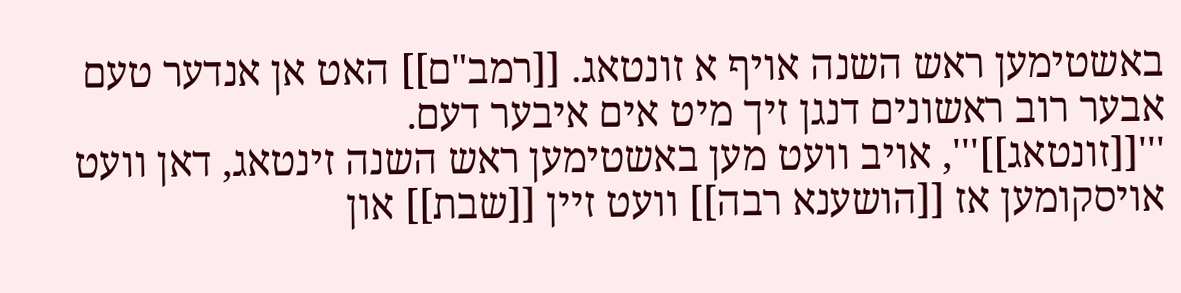באשטימען ראש השנה אויף א זונטאג. [[רמב"ם]] האט אן אנדער טעם אבער רוב ראשונים דנגן זיך מיט אים איבער דעם.
'''[[זונטאג]]''', אויב וועט מען באשטימען ראש השנה זינטאג, דאן וועט אויסקומען אז [[הושענא רבה]] וועט זיין [[שבת]] און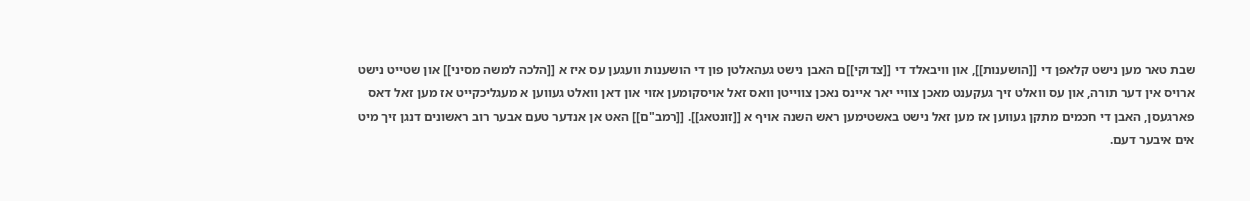שבת טאר מען נישט קלאפן די [[הושענות]], און וויבאלד די [[צדוקי]]ם האבן נישט געהאלטן פון די הושענות וועגען עס איז א [[הלכה למשה מסיני]] און שטייט נישט ארויס אין דער תורה, און עס וואלט זיך געקענט מאכן צוויי יאר איינס נאכן צווייטן וואס זאל אויסקומען אזוי און דאן וואלט געווען א מעגליכקייט אז מען זאל דאס פארגעסן, האבן די חכמים מתקן געווען אז מען זאל נישט באשטימען ראש השנה אויף א [[זונטאג]]. [[רמב"ם]] האט אן אנדער טעם אבער רוב ראשונים דנגן זיך מיט אים איבער דעם.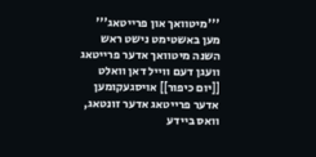'''מיטוואך און פרייטאג'''  מען באשטימט נישט ראש השנה מיטוואך אדער פרייטאג וועגן דעם ווייל דאן וואלט [[יום כיפור]] אויסגעקומען אדער פרייטאג אדער זונטאג, וואס ביידע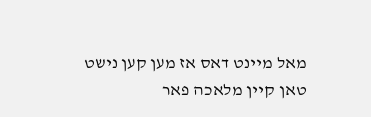מאל מיינט דאס אז מען קען נישט טאן קיין מלאכה פאר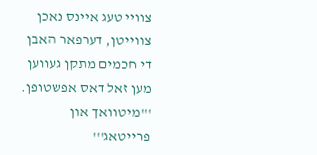צוויי טעג איינס נאכן צווייטן, דערפאר האבן די חכמים מתקן געווען מען זאל דאס אפשטופן.
'''מיטוואך און פרייטאג'''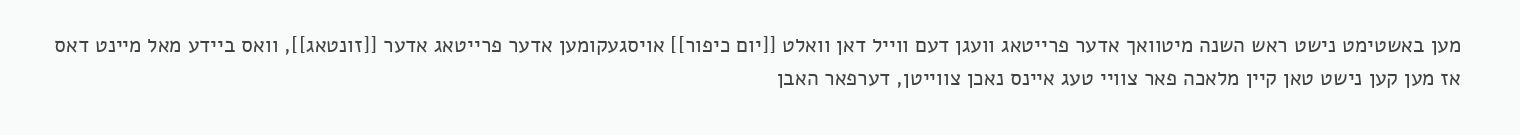מען באשטימט נישט ראש השנה מיטוואך אדער פרייטאג וועגן דעם ווייל דאן וואלט [[יום כיפור]] אויסגעקומען אדער פרייטאג אדער [[זונטאג]], וואס ביידע מאל מיינט דאס אז מען קען נישט טאן קיין מלאכה פאר צוויי טעג איינס נאכן צווייטן, דערפאר האבן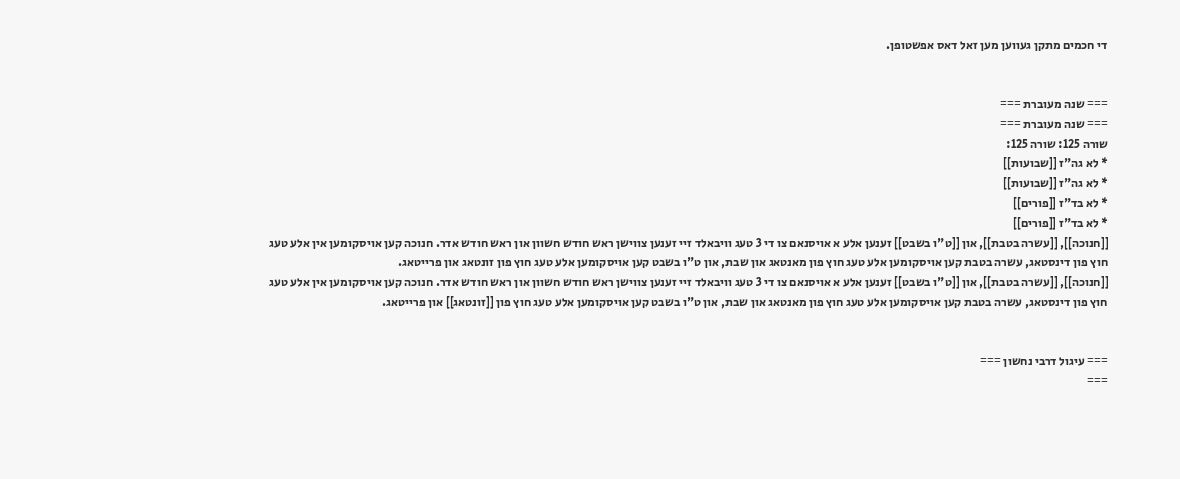די חכמים מתקן געווען מען זאל דאס אפשטופן.


=== שנה מעוברת ===
=== שנה מעוברת ===
שורה 125: שורה 125:
* לא גה"ז [[שבועות]]
* לא גה"ז [[שבועות]]
* לא בד"ז [[פורים]]
* לא בד"ז [[פורים]]
[[חנוכה]], [[עשרה בטבת]], און [[ט"ו בשבט]] זענען אלע א אויסנאם צו די 3 טעג וויבאלד זיי זענען צווישן ראש חודש חשוון און ראש חודש אדר. חנוכה קען אויסקומען אין אלע טעג חוץ פון דינסטאג, עשרה בטבת קען אויסקומען אלע טעג חוץ פון מאנטאג און שבת, און ט"ו בשבט קען אויסקומען אלע טעג חוץ פון זונטאג און פרייטאג.
[[חנוכה]], [[עשרה בטבת]], און [[ט"ו בשבט]] זענען אלע א אויסנאם צו די 3 טעג וויבאלד זיי זענען צווישן ראש חודש חשוון און ראש חודש אדר. חנוכה קען אויסקומען אין אלע טעג חוץ פון דינסטאג, עשרה בטבת קען אויסקומען אלע טעג חוץ פון מאנטאג און שבת, און ט"ו בשבט קען אויסקומען אלע טעג חוץ פון [[זונטאג]] און פרייטאג.


=== עיגול דרבי נחשון ===
===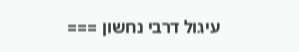עיגול דרבי נחשון ===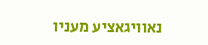נאוויגאציע מעניו